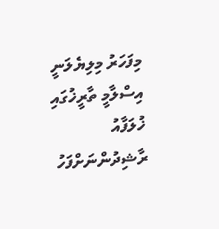މިފަހަރު މިލިޔެލަނީ އިސްލާމީ ތާރީޚުގައި ޚުލަފާއު ރާޝިދުންނަށްފަހު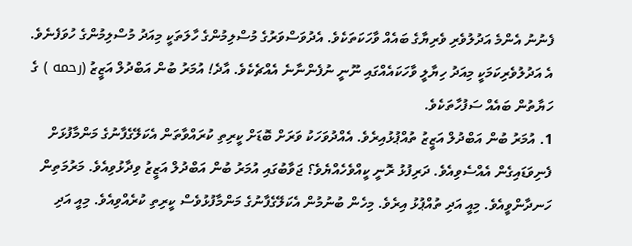ފެނުނު އެންމެ އަދުލުވެރި ވެރިޔާގެ ބައެއް ވާހަކަތަކެވެ. އެދުވަސްވަރުގެ މުސްލިމުންގެ ހާލަތަކީ މިއަދު މުސްލިމުންގެ ހުވަފެނެވެ. އެ އަދުލުވެރިކަމަކީ މިއަދު ހިޔާލީ ވާހަކައެއްގައި ނޫނީ ނުފެންނާނެ އެއްޗެކެވެ. އާދެ! އުމަރު ބުން އަބްދުލް އަޒީޒު (رحمه ) ގެ ހަޔާތުން ބައެއް ސަފުހާތަކެވެ.
1. އުމަރު ބުން އަބްދުލް އަޒީޒު ތުއްޕުޅުއިރެވެ. އެއްދުވަހަކު ވަރަށް ބޮޑަށް ކީރިތި ކުރައްވާތަން އެކަލޭގެފާނުގެ މަންމާފުޅަށް ފެނިވަޑައިގެން އެއްސެވިއެވެ. ދަރިފުޅު ރޮނީ ކީއްވެހެއްޔެވެ؟ ޖަވާބުގައި އުމަރު ބުން އަބްދުލް އަޒީޒު ވިދާޅުވިއެވެ. މަރުމަތިން ހަނދާންވީއެވެ. މިއީ އަދި ތުއްޕުޅު އިރެވެ. މިހެން ބުނުމުން އެކަލޭގެފާނުގެ މަންމާފުޅުވެސް ކީރިތި ކުރެއްވިއެވެ. މިއީ އަދި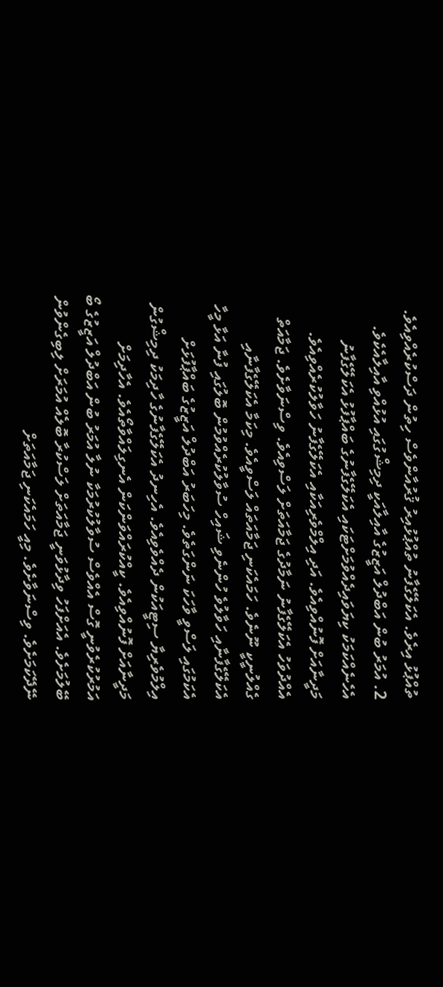ތުއްޕުޅު އިރެވެ. އެކަލޭގެފާނު ތުއްޕުޅުއިރު ޤުރުއާންވެސް ހިތުން ދަސްކުރެއްވިއެވެ.
2. އުމަރު ބުން އަބްދުލް އަޒީޒުގެ އާއިލާއަކީ ދިމިޝްގުގައި އުޅުއްވި އާއިލާއެކެވެ. އެހެނެއްކަމަކު ކިޔަވައިދެއްވުމަށްޓަކައި އެކަލޭގެފާނުގެ ބައްޕާފުޅު އެކަލޭގެފާނު މަދީނާއަށް ފޮނުއްވިއެވެ. އަދި އިލްމްވެރިއަކާއި އެކަލޭގެފާނު ހަވާލުކުރެއްވިއެވެ. އެއްދުވަހު އެކަލޭގެފާނު ނަމާދުގެ ޖަމާއަތަށް ލަސްވިއެވެ. ވިސްނަވާށެވެ. ޖަމާއަތް ގެއްލުނީކީ ނޫނެވެ. ހަމައެކަނި ޖަމާއަތައް ލަސްވީއެވެ. މިކަމާ އެކަލޭގެފާނާއި އެކަލޭގެފާނާއި ހަވާލުވެ ހުންނެވި ޝައިހް ސުވާލުކުރެއްވުމުން ބޮލުގައި ފުނާ އަޅާ މީހާ އެކަމުގައި ލަސްވީ ވާހަކަ ނަންގަތެވެ. މިހަބަރު އަބްދުލް އަޒީޒުގެ ބައްޕާފުޅަށް އިލްމުވެރިޔާ ސިޓީއަކުން ދެއްވެވިއެވެ. އެހިނދު އެކަލޭގެފާނުގެ ހާދިމަކު ދިމިޝްގުން މަދީނާއަށް ފޮނުއްވިއެވެ. ކީއްކުރައްވަންކަން އެނގިލައްވާތޯއެވެ. އެހާދިމަށް އަމުރުކުރެވުނީ ގޮސް އެއްވެސް ސުވާލުކުރުމަކާ ނުލާ އުމަރު ބުން އަބްދުލް އަޒީޒުގެ ބޯ ބޭލުމަށެވެ. އެއަށްފަހު ވިދާޅުވަނީ ޖަމާއަތަށް ލަސްކުރާ ބޮލެއް އުމަރަށް ލިބިގެންވުން ނޭދޭކަމަށެވެ. ވިސްނަވާށެވެ. މިއީ ހަމައެކަނި ޖަމާއަތަށް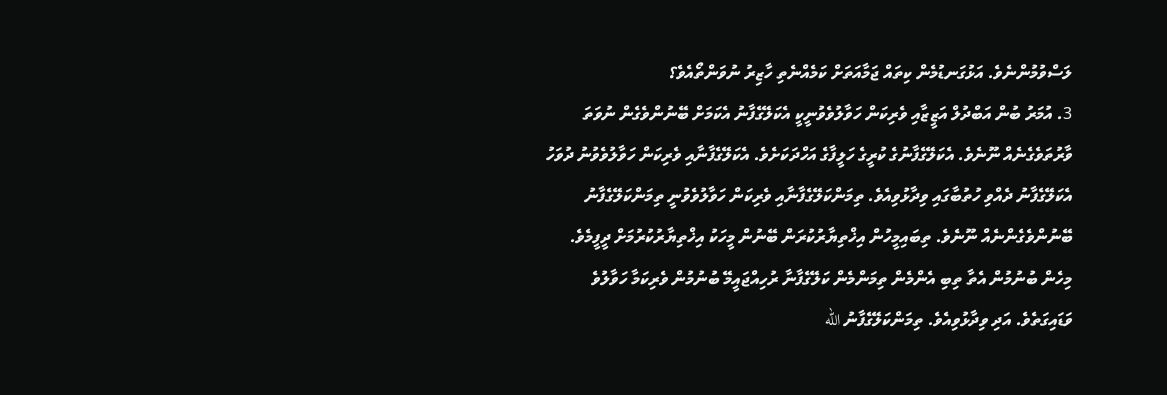ލަސްވުމުންނެވެ. އަޅުގަނޑުމެން ކިތައް ޖަމާއަތަށް ކަމެއްނެތި ހާޒިރު ނުވަންތޯއެވެ؟
3. އުމަރު ބުން އަބްދުލް އަޒީޒާއި ވެރިކަން ހަވާލުވެވުނީކީ އެކަލޭގެފާނު އެކަމަށް ބޭނުންވެގެން ނުވަތަ ވާރުތަވެގެނެއް ނޫނެވެ. އެކަލޭގެފާނުގެ ކުރީގެ ހަލީފާގެ އަހްދަކަށެވެ. އެކަލޭގެފާނާއި ވެރިކަން ހަވާލުވެވުނު ދުވަހު އެކަލޭގެފާނު ދެއްވި ހުތުބާގައި ވިދާޅުވިއެވެ. ތިމަންކަލޭގެފާނާއި ވެރިކަން ހަވާލުވެވުނީ ތިމަންކަލޭގެފާނު ބޭނުންވެގެންނެއް ނޫނެވެ. ތިބައިމީހުން އިޚްތިޔާރުކުރަން ބޭނުން މީހަކު އިޚްތިޔާރުކުރުމަށް ދީފީމެވެ. މިހެން ބުނުމުން އެތާ ތިބި އެންމެން ތިމަންމެން ކަލޭގެފާނާ ރުހިއްޖައީމޭ ބުނުމުން ވެރިކަމާ ހަވާލުވެ ވަޑައިގަތެވެ. އަދި ވިދާޅުވިއެވެ. ތިމަންކަލޭގެފާނު الله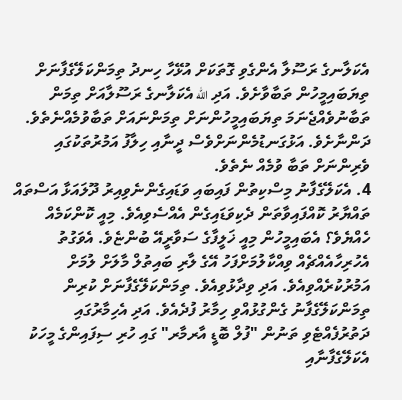އެކަލާނގެ ރަސޫލާ އެންގެވި ގޮތަކަށް އުޅޭހާ ހިނދު ތިމަންކަލޭގެފާނަށް ތިޔަބައިމީހުން ތަބާވާށެވެ. އަދި الله އެކަލާނގެ ރަސޫލާއަށް ތިމަން ތަބާނުވެއްޖެނަމަ ތިޔަބައިމީހުންނަށް ތިމަންނައަށް ތަބާވުމެއްނެތެވެ. ދަންނާށެވެ. އަޅުގަނޑުމެންނަށްވެސް ދީނާއި ހިލާފު އަމުރުތަކުގައި ވެރިންނަށް ތަބާ ވުމެއް ނެތެވެ.
4. އެކަލޭގެފާނު މިސްކިތުން ފައިބައި ވަޑައިގެންނެވިއިރު ދޫލައަޅާ އަސްތައް ތައްޔާރު ކޮއްފައިވާތަން ދެކިވަޑައިގެން އެއްސެވިއެވެ. މިއީ ކޮންކަމެއް ހެއްޔެވެ؟ އެބައިމީހުން މިއީ ޚަލީފާގެ ސަވާރީއޭ ބުންޏެވެ. އެވަގުތު އެހުރިހާއެއްޗެއް ވިއްކާލުމަށްފަހު އޭގެ ލާރި ބައިތުލް މާލަށް ލުމަށް އަމުރުކުރެއްވިއެވެ. އަދި ވިދާޅުވިއެވެ. ތިމަންކަލޭގެފާނަށް ކުރިން ތިމަންކަލޭގެފާނު ގެންގުޅުއްވި ހިމާރު ފުދެއެވެ. އަދި އެހިމާރުގައި ދަތުރުފެއްޓެވި ތަނުން "ފުލް ބޮޑީ އާރމާރ" ގައި ހުރި ސިފައިންގެ މީހަކު އެކަލޭގެފާނާއި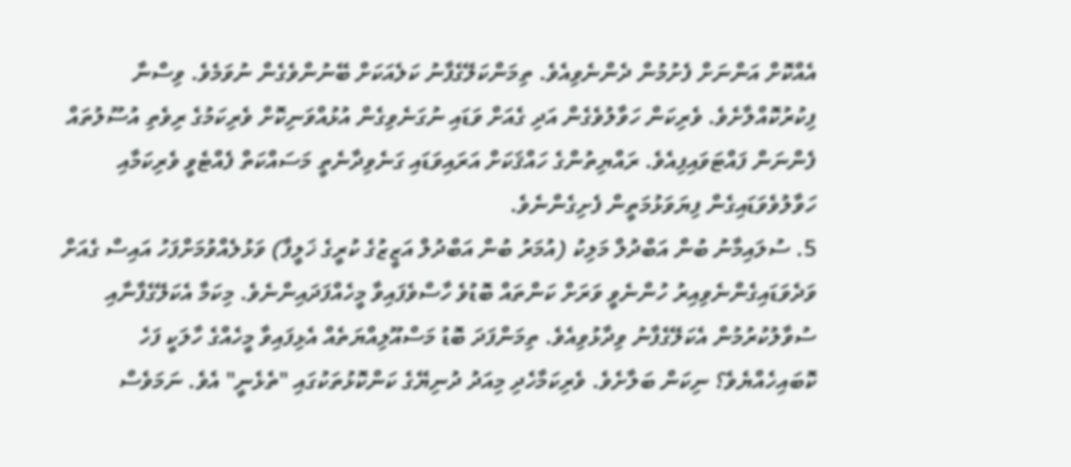އެއްކޮށް އަންނަށް ފެށުމުން ދެންނެވިއެވެ. ތިމަންކަލޭގެފާނު ކަލެއަކަށް ބޭނުންވެގެން ނުވަމެވެ. ވިސްނާ ފިކުރުކޮއްލާށެވެ. ވެރިކަން ހަވާލުވެގެން އަދި ގެއަށް ވަޑައި ނުގަނެވިގެން އުޅުއްވަނިކޮށް ވެރިކަމުގެ ރިވެތި އުސޫލުތައް ފެންނަން ފައްޓަވައިފިއެވެ. ރައްޔިތުންގެ ހައްޤަކަށް އަރައިވަޑައި ގަނެވިދާނެތީ މަސައްކަތް ފެއްޓެވީ ވެރިކަމާއި ހަވާލުވެވަޑައިގެން ފިޔަވަޅުމަތީން ފެށިގެންނެވެ.
5. ސުލައިމާނު ބުން އަބްދުލް މަލިކު (އުމަރު ބުން އަބްދުލް އަޒީޒުގެ ކުރީގެ ޚަލީފާ) ވަޅުލެއްވުމަށްފަހު އައިސް ގެއަށް ވަދެވަޑައިގެންނެވިއިރު ހުންނެވީ ވަރަށް ކަންތައް ބޮޑުވެ ހާސްވެފައިވާ މީހެއްފަދައިންނެވެ. މިކަމާ އެކަލޭގެފާނާއި ސުވާލުކުރުމުން އެކަލޭގެފާނު ވިދާޅުވިއެވެ. ތިމަންފަދަ ބޮޑު މަސްއޫލިއްޔަތެއް އެޅިފައިވާ މީހެއްގެ ހާލަކީ ފަހެ ކޮބައިހެއްޔެވެ؟ ނިކަން ބަލާށެވެ. ވެރިކަމާހެދި މިއަދު ދުނިޔޭގެ ކަންކޮޅުތަކުގައި "ތެޅެނީ" އެވެ. ނަމަވެސް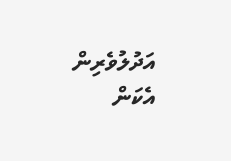އަދުލުވެރިން އެކަން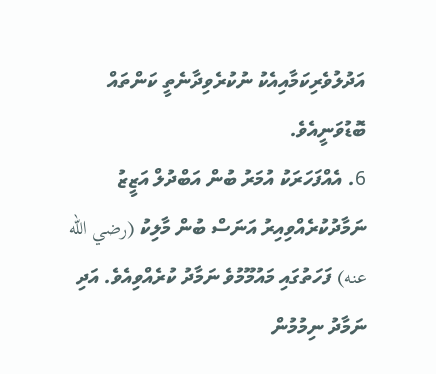އަދުލުވެރިކަމާއިއެކު ނުކުރެވިދާނެތީ ކަންތައް ބޮޑުވަނީއެވެ.
6. އެއްފަހަރަކު އުމަރު ބުން އަބްދުލް އަޒީޒު ނަމާދުކުރެއްވިއިރު އަނަސް ބުން މާލިކު (رضي الله عنه) ފަހަތުގައި މައުމޫމުވެ ނަމާދު ކުރެއްވިއެވެ. އަދި ނަމާދު ނިމުމުން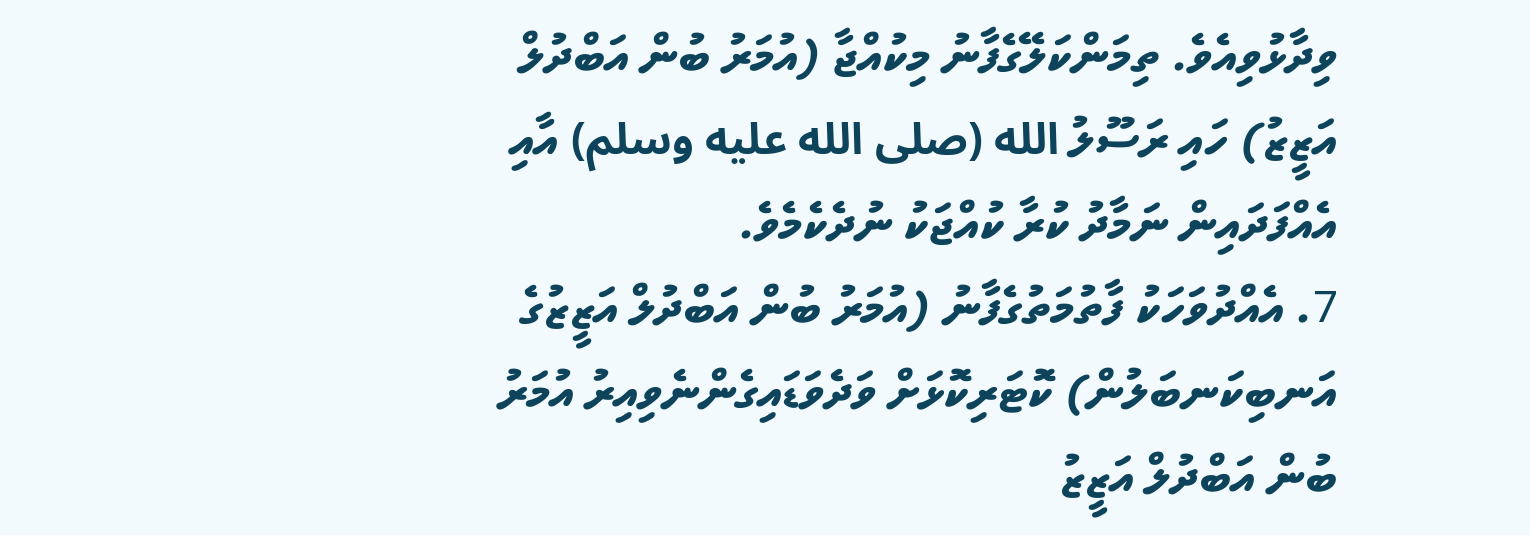ވިދާޅުވިއެވެ. ތިމަންކަލޭގެފާނު މިކުއްޖާ (އުމަރު ބުން އަބްދުލް އަޒީޒު) ހައި ރަސޫލު الله (صلى الله عليه وسلم) އާއި އެއްފަދައިން ނަމާދު ކުރާ ކުއްޖަކު ނުދެކެމެވެ.
7. އެއްދުވަހަކު ފާތުމަތުގެފާނު (އުމަރު ބުން އަބްދުލް އަޒީޒުގެ އަނބިކަނބަލުން) ކޮޓަރިކޮޅަށް ވަދެވަޑައިގެންނެވިއިރު އުމަރު ބުން އަބްދުލް އަޒީޒު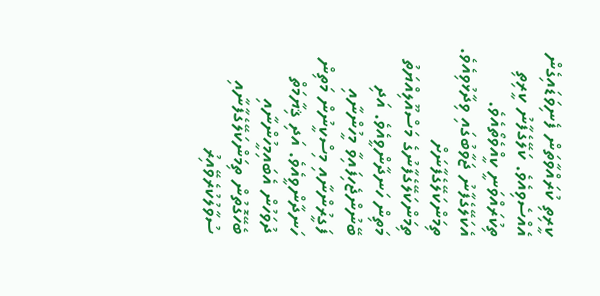ކީރިތި ކުރައްވާތަން ފެނިވަޑައިގެން އެއްސެވިއެވެ. ކަލޭގެފާނު ކީރިތި ތިކުރައްވަނީ ކީއްވެތޯއެވެ. އެކަލޭގެފާނު ޖަވާބުގައި ވިދާޅުވިއެވެ. ތިމަންކަލޭގެފާނަށް ތިމަންކަލޭގެފާނުގެ މަސްއޫލިއްޔަތު މަތިން ހަނދާންވީއެވެ. އަދި ބޭނުންޖެހިފައިވާ މީހުންނާއި ފަގީރުންނާއި މިސްކީނުން މަތިން ހަނދާންވީއެވެ. އަދި ޤިޔާމަތް ދުވަހުން އެބައިމީހުންނާއި ބެހޭގޮތުން ތިމަންކަލޭގެފާނާއި ސުވާލުކުރެވޭއިރު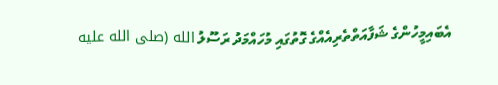އެބައިމީހުންގެ ޝަފާއަތްތެރިއެއްގެ ގޮތުގައި މުހައްމަދު ރަސޫލު الله (صلى الله عليه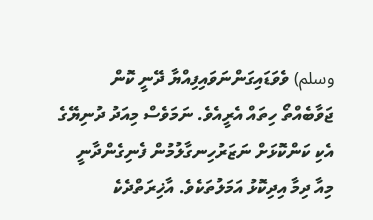وسلم) ވެވަޑައިގަންނަވައިފިއްޔާ ދޭނީ ކޮން ޖަވާބެއްތޯ ހިތައް އެރީއެވެ. ނަމަވެސް މިއަދު ދުނިޔޭގެ އެކި ކަންކޮޅަށް ނަޒަރުހިނގާލުމުން ފެނިގެންދާނީ މިއާ ދިމާ އިދިކޮޅު އަމަލުތަކެވެ. އާޚިރަތްދެކެ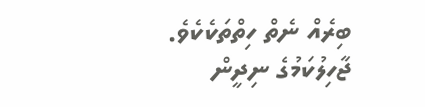ބިރެއް ނެތް ހިތްތަކެކެވެ. ޖާހިލުކަމުގެ ނިދީން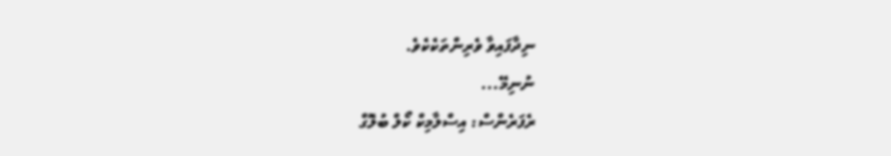ނިދާފައިވާ ވެރިންތަކެކެވެ.
ނުނިމޭ...
ރެފަރެންސް: އިސްލާމިކް ކޯލް ބުލޮގް